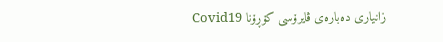زانیاری دەبارەی ڤایرۆسی کۆڕۆنا Covid19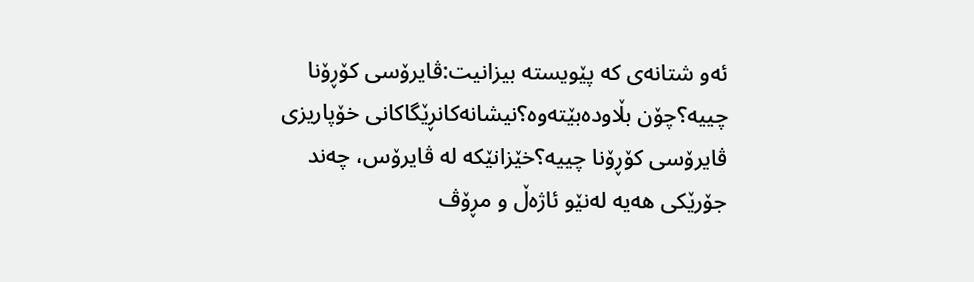ئەو شتانەی کە پێویستە بیزانیت:ڤایرۆسی کۆڕۆنا چییە؟چۆن بڵاودەبێتەوە؟نیشانەکانڕێگاکانی خۆپاریزی  ڤایرۆسی کۆڕۆنا چییە؟خێزانێکە لە ڤایرۆس، چەند جۆرێکی هەیە لەنێو ئاژەڵ و مڕۆڤ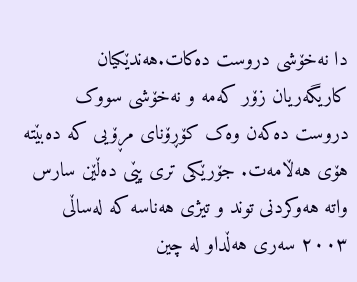دا نەخۆشی دروست دەکات.هەندێکیان کاریگەریان زۆر کەمە و نەخۆشی سووک دروست دەکەن وەک کۆڕۆنای مڕۆیی کە دەبێتە هۆی هەڵامەت. جۆرێکی تری پێی دەڵێن سارس واتە هەوکردنی توند و تیژی هەناسە کە لەساڵی ۲۰۰۳ سەری هەڵداو لە چین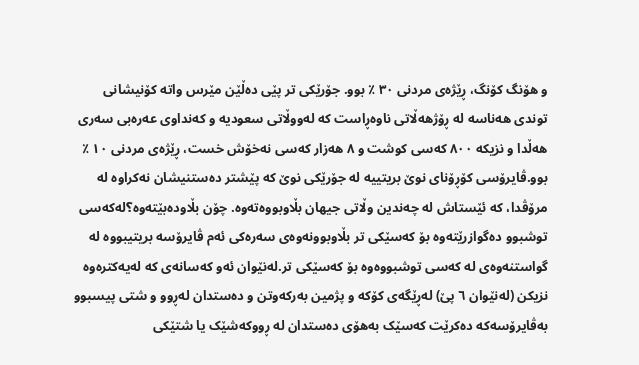و هۆنگ کۆنگ، ڕێژەی مردنی ۳۰ ٪ بوو. جۆرێکی تر پێی دەڵێن مێرس واتە کۆنیشانی توندی هەناسە لە ڕۆژهەڵاتی ناوەڕاست کە لەووڵاتی سعودیە و کەنداوی عەرەبی سەری هەڵدا و نزیکە ٨۰۰ کەسی کوشت و ٨ هەزار کەسی نەخۆش خست، ڕێژەی مردنی ۱۰ ٪ بوو.ڤایرۆسی کۆڕۆنای نوێ بریتییە لە جۆرێکی نوێ کە پێشتر دەستنیشان نەکراوە لە مرۆڤدا، کە ئێستاش لە چەندین وڵاتی جیهان بڵاوبووەتەوە. چۆن بڵاودەبێتەوە؟لەکەسی توشبوو دەگوازرێتەوە بۆ کەسێکی تر بڵاوبوونەوەی سەرەکی ئەم ڤایرۆسە بریتیبووە لە گواستنەوەی لە کەسی توشبووەوە بۆ کەسێکی تر.لەنێوان ئەو کەسانەی کە لەیەکترەوە نزیکن (لەنێوان ٦ پێ) لەڕێگەی کۆکە و پژمین بەرکەوتن و دەستدان لەڕوو و شتی پیسبوو بەڤایرۆسەکە دەکرێت کەسێک بەهۆی دەستدان لە ڕووکەشێک یا شتێکی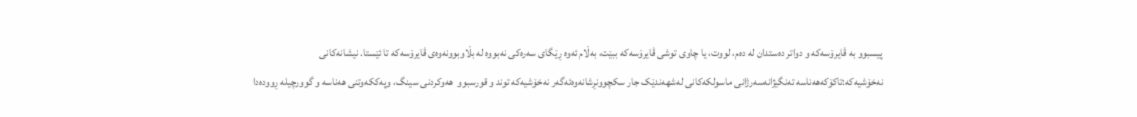پیسبوو بە ڤایرۆسەکە و دواتر دەستدان لە دەم، لووت، یا چاوی توشی ڤایرۆسەکە ببێت، بەڵام ئەوە ڕێگای سەرەکی نەبووە لە بڵاوبوونەوەی ڤایرۆسەکە تا ئێستا. نیشانەکانی نەخۆشیەکە:تاکۆکەهەناسە تەنگیژانەسەرژانی ماسولکەکانی لەشهەندێک جار سکچوونڕشانەوەئەگەر نەخۆشیەکە توند و قورسبوو  هەوکردنی سینگ، وپەککەوتنی هەناسە و گوورچیلە ڕوودەدا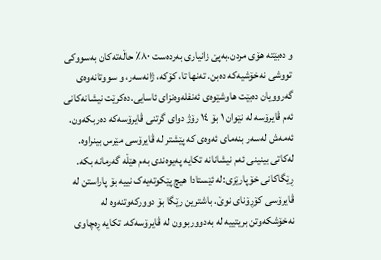و دەبێتە هۆی مردن.بەپێ زانیاری بەردەست ٨٠٪ حاڵەتەکان بەسووکی تووشی نەخۆشیەکە دەبن. تەنها تا، کۆکە، ژانەسەر، و سووتانەوەی گەروویان دەبێت هاوشێوەی ئەنفلەوەنزای ئاسایی.دەکرێت نیشانەکانی ئەم ڤایرۆسە لە نێوان ١ بۆ ١٤ رۆژ دوای گرتنی ڤایرۆسەکە دەربکەون. ئەمەش لەسەر بنەمای ئەوەی کە پێشتر لە ڤایرۆسی مێرس بینراوە. لەکاتی بینینی ئەم نیشانانە تکایە پەیوەندی بەم هێڵە گەرمانە بکە. ڕێگاکانی خۆپارێزی:لە ئێستادا هیچ پێکوتەیەک نییە بۆ پاراستن لە ڤایرۆسی کۆڕۆنای نوێ. باشترین رێگا بۆ دوورکەوتنەوە لە نەخۆشکەوتن بریتییە لە بەدووربوون لە ڤایرۆسەکە. تکایە ڕەچاوی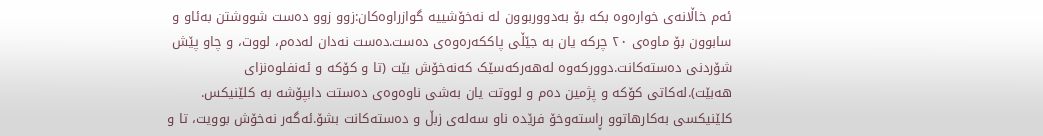ئەم خاڵانەی خوارەوە بکە بۆ بەدووربوون لە نەخۆشییە گوازراوەکان:زوو زوو دەست شووشتن بەئاو و سابوون بۆ ماوەی ۲۰ چرکە یان بە جێڵی پاککەرەوەی دەست.دەست نەدان لەدەم، لووت، و چاو پێش شۆردنی دەستەکانت.دوورکەوە لەهەرکەسێک کەنەخۆش بێت (تا و کۆکە و ئەنفلوەنزای هەبێت).لەکاتی کۆکە و پژمین دەم و لووتت یان بەشی ناوەوەی دەستت دابپۆشە بە کلێنیکس. کلێنیکسی بەکارهاتوو ڕاستەوخۆ فرێدە ناو سەلەی زبڵ و دەستەکانت بشۆ.ئەگەر نەخۆش بوویت، تا و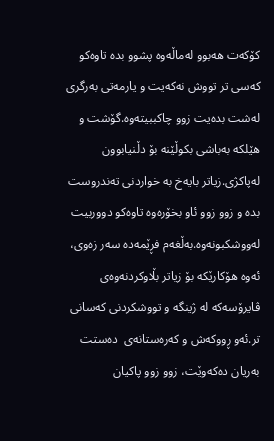کۆکەت هەبوو لەماڵەوە پشوو بدە تاوەکو کەسی تر تووش نەکەیت و یارمەتی بەرگری لەشت بدەیت زوو چاکببیتەوە.گۆشت و هێلکە بەباشی بکوڵێنە بۆ دڵنیابوون لەپاکژی.زیاتر بایەخ بە خواردنی تەندروست بدە و زوو زوو ئاو بخۆرەوە تاوەکو دووربیت لەووشکبونەوە.بەڵغەم فڕێمەدە سەر زەوی، ئەوە هۆکارێکە بۆ زیاتر بڵاوکردنەوەی ڤایرۆسەکە لە ژینگە و تووشکردنی کەسانی تر.ئەو ڕووکەش و کەرەستانەی  دەستت بەریان دەکەوێت، زوو زوو پاکیان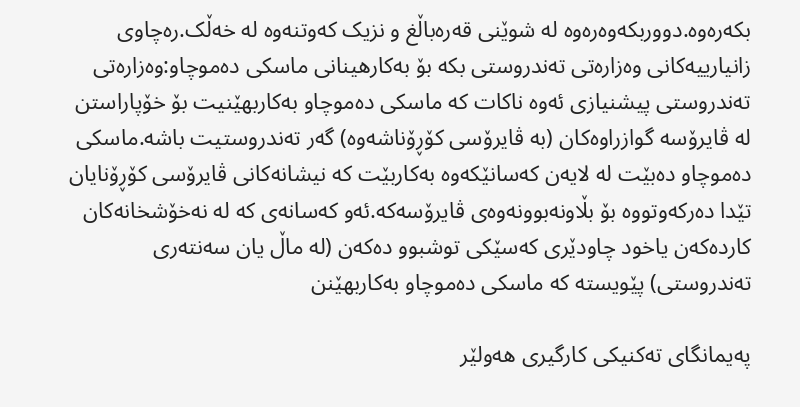بکەرەوە.دووربکەوەرەوە لە شوێنی قەرەباڵغ و نزیک کەوتنەوە لە خەڵک.رەچاوی زانیارییەکانی وەزارەتی تەندروستی بکە بۆ بەکارهینانی ماسکی دەموچاو:وەزارەتی تەندروستی پیشنیازی ئەوە ناکات کە ماسکی دەموچاو بەکاربهێنیت بۆ خۆپاراستن لە ڤایرۆسە گوازراوەکان (بە ڤایرۆسی کۆڕۆناشەوە) گەر تەندروستیت باشە.ماسکی دەموچاو دەبێت لە لایەن کەسانێکەوە بەکاربێت کە نیشانەکانی ڤایرۆسی کۆڕۆنایان تێدا دەرکەوتووە بۆ بڵاونەبوونەوەی ڤایرۆسەکە.ئەو کەسانەی کە لە نەخۆشخانەکان کاردەکەن یاخود چاودێری کەسێکی توشبوو دەکەن (لە ماڵ یان سەنتەری تەندروستی) پێویستە کە ماسکی دەموچاو بەکاربهێنن

پەیمانگای تەکنیکی کارگیری هەولێر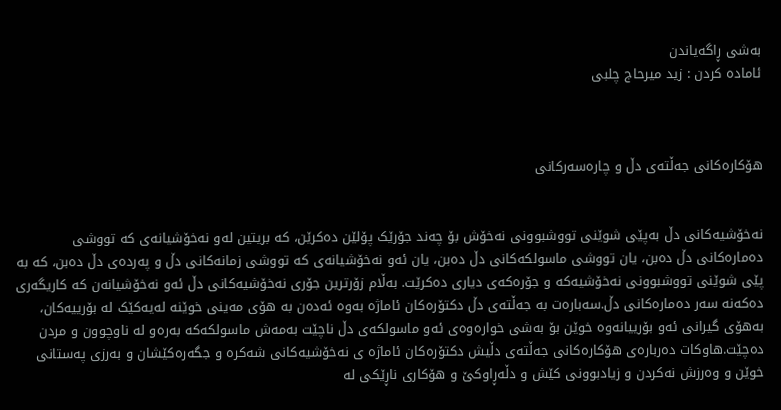بەشی ڕاگەیاندن
ئامادە کردن : زید میرحاج چلبی



هۆکارەکانی جەڵتەی دڵ و چارەسەرکانی


نەخۆشیەکانی دڵ بەپێی شوێنی تووشبوونی نەخۆش بۆ چەند جۆرێک پۆلێن دەکرێن، کە بریتین لەو نەخۆشیانەى کە تووشی دەمارەکانی دڵ دەبن، یان تووشی ماسولکەکانی دڵ دەبن، یان ئەو نەخۆشیانەى کە تووشی زمانەکانی دڵ و پەردەی دڵ دەبن، کە بە پێی شوێنی تووشبوونی نەخۆشیەکە و جۆرەکەی دیاری دەکرێت. بەڵام زۆرترین جۆری نەخۆشیەکانی دڵ ئەو نەخۆشیانەن کە کاریگەری دەکەنە سەر دەمارەکانی دڵ.سەبارەت بە جەڵتەى دڵ دکتۆرەکان ئاماژە بەوە ئەدەن بە هۆی مەینى خوێنە لەیەکێک لە بۆرییەکان، بەهۆی گیرانی ئەو بۆرییانەوە خوێن بۆ بەشی خوارەوەى ئەو ماسولکەی دڵ ناچێت بەمەش ماسولکەکە بەرەو لە ناوچوون و مردن دەچێت.هاوکات دەربارەی هۆکارەکانی جەڵتەى دڵیش دکتۆرەکان ئاماژە ی نەخۆشیەکانی شەکرە و جگەرەکێشان و بەرزی پەستانی خوێن و وەرزش نەکردن و زیادبوونی کێش و دڵەڕاوکێ و هۆکاری ناڕێکی لە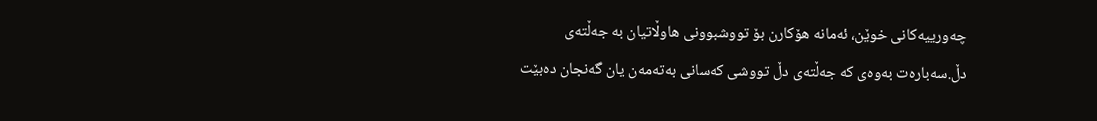چەورییەکانی خوێن، ئەمانە هۆکارن بۆ تووشبوونی هاوڵاتیان بە جەڵتەى دڵ.سەبارەت بەوەى کە جەڵتەى دڵ تووشی کەسانی بەتەمەن یان گەنجان دەبێت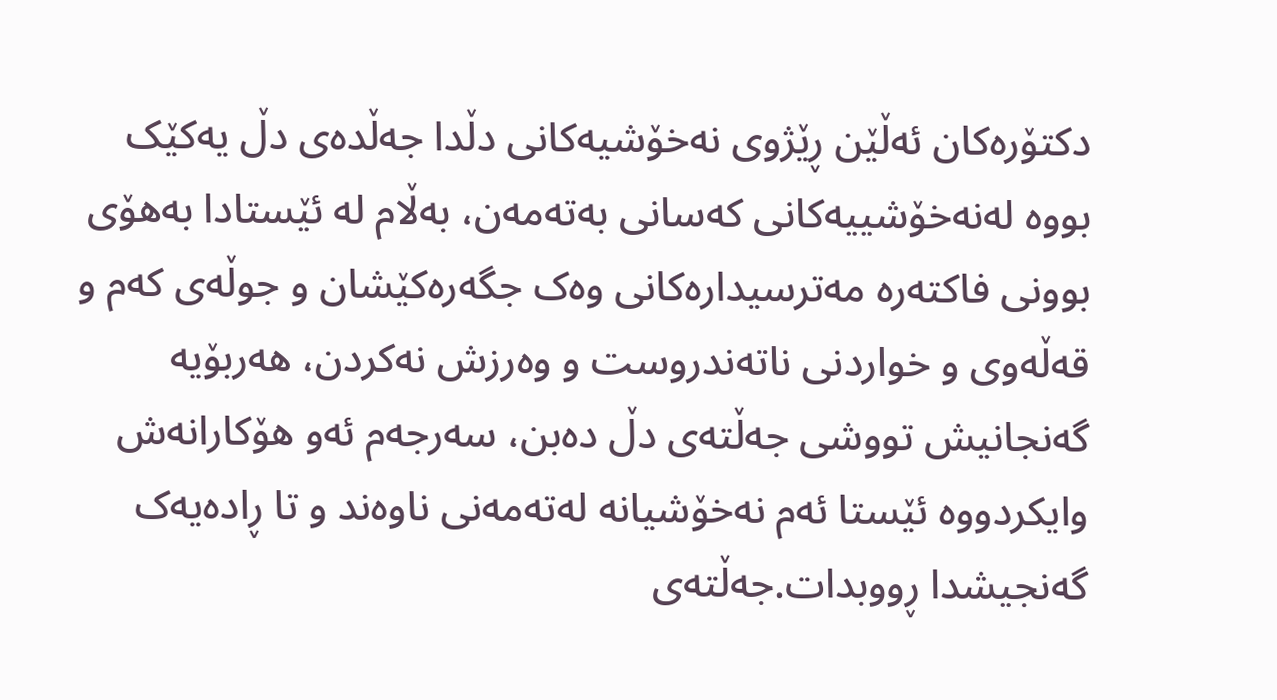دکتۆرەکان ئەڵێن ڕێژوى نەخۆشیەکانی دڵدا جەڵدەی دڵ یەکێک بووە لەنەخۆشییەکانی کەسانی بەتەمەن، بەڵام لە ئێستادا بەهۆی بوونی فاکتەرە مەترسیدارەکانی وەک جگەرەکێشان و جوڵەى کەم و قەڵەوى و خواردنی ناتەندروست و وەرزش نەکردن، هەربۆیە گەنجانیش تووشی جەڵتەى دڵ دەبن، سەرجەم ئەو هۆکارانەش وایکردووە ئێستا ئەم نەخۆشیانە لەتەمەنی ناوەند و تا ڕادەیەک گەنجیشدا ڕووبدات.جەڵتەى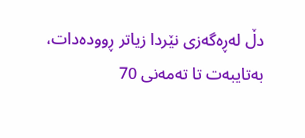دڵ لەڕەگەزی نێردا زیاتر ڕوودەدات، بەتایبەت تا تەمەنی 70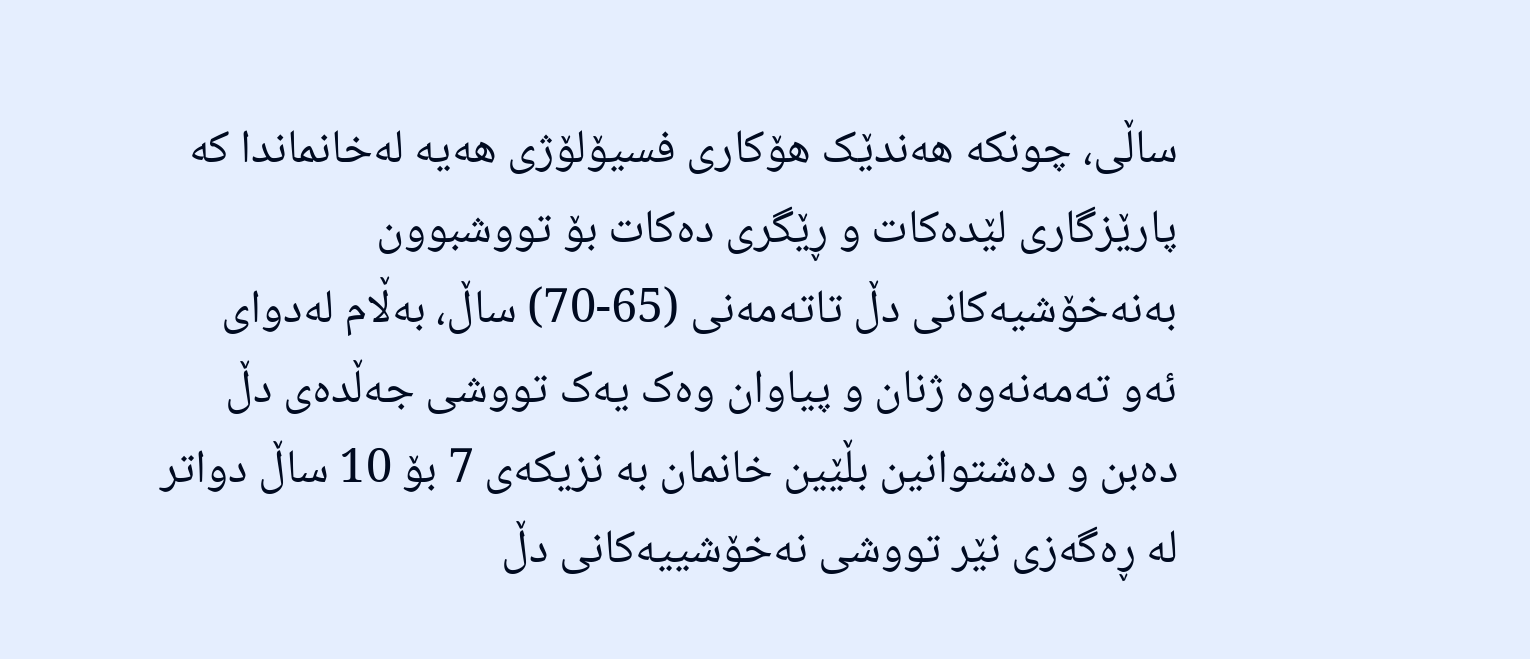ساڵی، چونکە هەندێک هۆکارى فسیۆلۆژی هەیە لەخانماندا کە پارێزگاری لێدەکات و ڕێگری دەکات بۆ تووشبوون بەنەخۆشیەکانی دڵ تاتەمەنی (65-70) ساڵ، بەڵام لەدوای ئەو تەمەنەوە ژنان و پیاوان وەک یەک تووشی جەڵدەى دڵ دەبن و دەشتوانین بڵێین خانمان بە نزیکەى 7 بۆ 10 ساڵ دواتر لە ڕەگەزی نێر تووشی نەخۆشییەکانی دڵ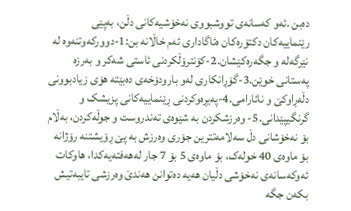دەبن .ئەو کەسانەی تووشبووی نەخۆشیەکانی دڵن، بەپێی رێنماییەکان دکتۆرەکان ەئاگاداری ئەم خاڵانە بن:1-دوورکەوتنەوە لە نێرگەلە و جگەرەکێشان.2-کۆنترۆڵکردنی ئاستی شەکر و بەرزە پەستانی خوێن.3-گۆڕانکاری لەو بارودۆخەی دەبێتە هۆی زیادبوونی دڵەڕاوکێ و نائارامی.4-پەیڕەوکردنی ڕێنماییەکانی پزیشک و گرنگیپێدانی.5- وەرزشکردن بە شێوەی تەندروست و جوڵەکردن، بەڵام بۆ نەخۆشانی دڵ سەلامەتترین جۆری وەرزش بە پێ ڕۆیشتنە رۆژانە بۆ ماوەی 40 خولەک، بۆ ماوەى 5 بۆ 7 جار لەهەفتەیەکدا، هاوکات ئەوکەسانەى نەخۆشی دڵیان هەیە دەتوانن هەندێ وەرزشی تایبەتیش بکەن جگە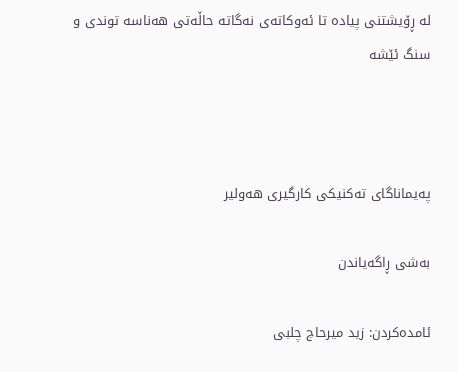لە ڕۆیشتنی پیادە تا ئەوکاتەی نەگاتە حاڵەتی هەناسە توندی و سنگ ئێشە



پەیماناگای تەکنیکی کارگیری هەولیر

بەشی ڕاگەیاندن

ئامدەکردن: زید میرحاج چلبی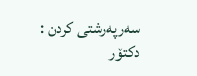سەرپەرشتی کردن : دکتۆر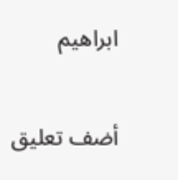ابراهیم

أضف تعليق